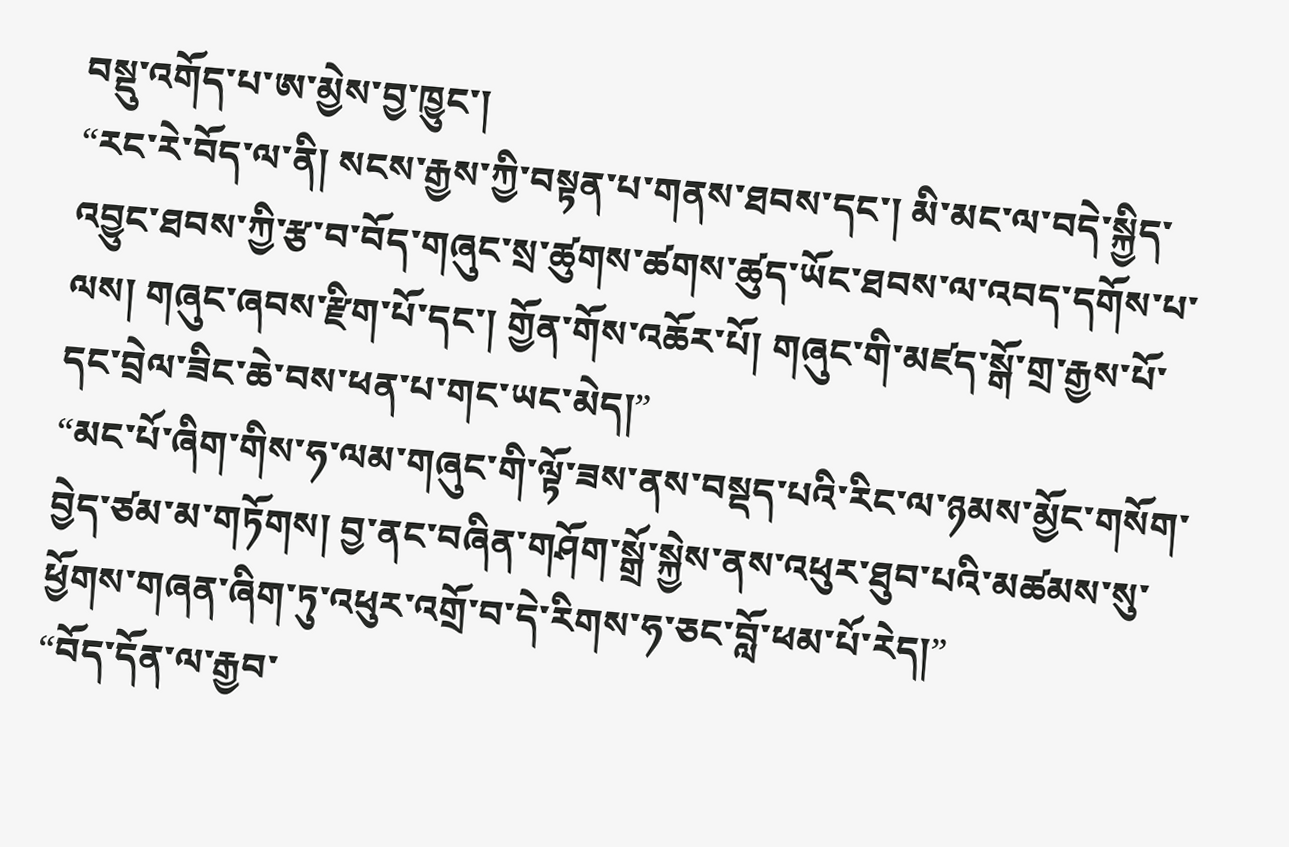བསྡུ་འགོད་པ་ཨ་མྱེས་བྱ་ཁྱུང་།
“རང་རེ་བོད་ལ་ནི། སངས་རྒྱས་ཀྱི་བསྟན་པ་གནས་ཐབས་དང་། མི་མང་ལ་བདེ་སྐྱིད་འབྱུང་ཐབས་ཀྱི་རྩ་བ་བོད་གཞུང་སྲ་ཚུགས་ཚགས་ཚུད་ཡོང་ཐབས་ལ་འབད་དགོས་པ་ལས། གཞུང་ཞབས་རྫིག་པོ་དང་། གྱོན་གོས་འཆོར་པོ། གཞུང་གི་མཛད་སྒོ་གྲ་རྒྱས་པོ་དང་བྲེལ་ཟིང་ཆེ་བས་ཕན་པ་གང་ཡང་མེད།”
“མང་པོ་ཞིག་གིས་ཧ་ལམ་གཞུང་གི་ལྟོ་ཟས་ནས་བསྡད་པའི་རིང་ལ་ཉམས་མྱོང་གསོག་བྱེད་ཙམ་མ་གཏོགས། བྱ་ནང་བཞིན་གཤོག་སྒྲོ་སྐྱེས་ནས་འཕུར་ཐུབ་པའི་མཚམས་སུ་ཕྱོགས་གཞན་ཞིག་ཏུ་འཕུར་འགྲོ་བ་དེ་རིགས་ཧ་ཅང་བློ་ཕམ་པོ་རེད།”
“བོད་དོན་ལ་རྒྱབ་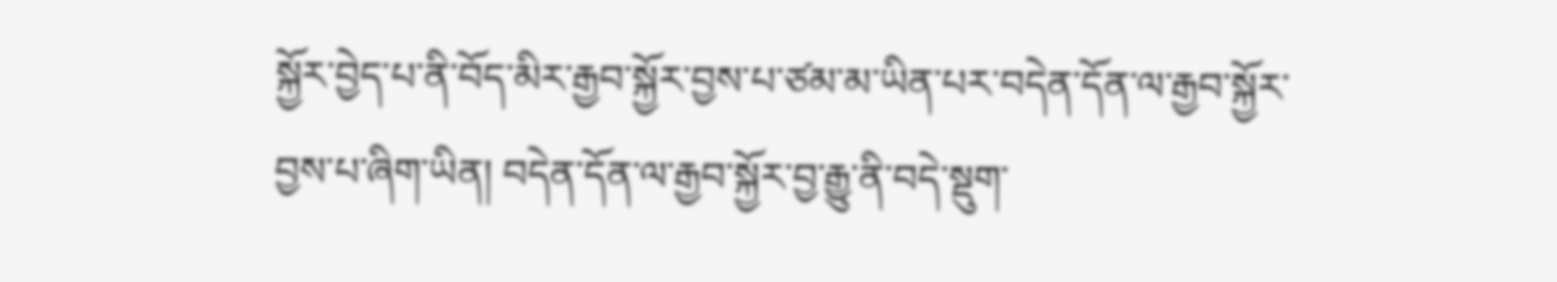སྐྱོར་བྱེད་པ་ནི་བོད་མིར་རྒྱབ་སྐྱོར་བྱས་པ་ཙམ་མ་ཡིན་པར་བདེན་དོན་ལ་རྒྱབ་སྐྱོར་བྱས་པ་ཞིག་ཡིན། བདེན་དོན་ལ་རྒྱབ་སྐྱོར་བྱ་རྒྱུ་ནི་བདེ་སྡུག་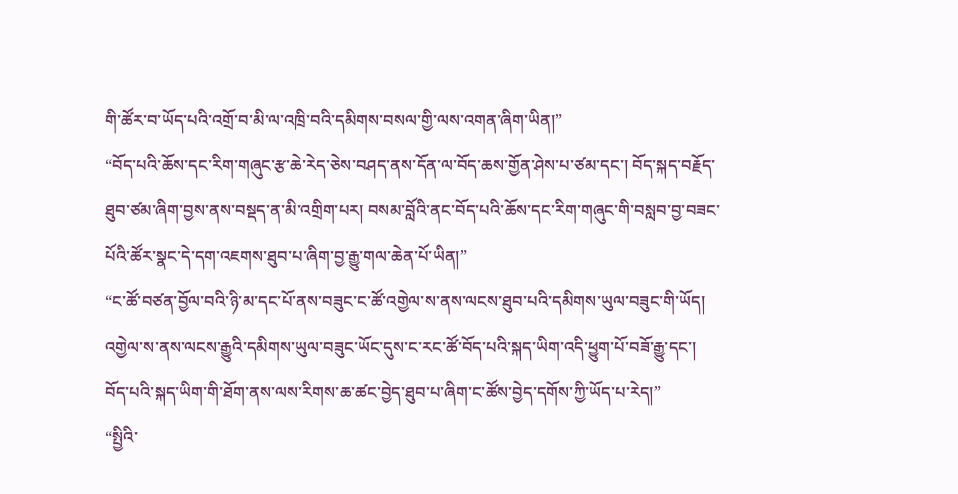གི་ཚོར་བ་ཡོད་པའི་འགྲོ་བ་མི་ལ་འཁྲི་བའི་དམིགས་བསལ་གྱི་ལས་འགན་ཞིག་ཡིན།”
“བོད་པའི་ཆོས་དང་རིག་གཞུང་རྩ་ཆེ་རེད་ཅེས་བཤད་ནས་དོན་ལ་བོད་ཆས་གྱོན་ཤེས་པ་ཙམ་དང་། བོད་སྐད་བརྗོད་ཐུབ་ཙམ་ཞིག་བྱས་ནས་བསྡད་ན་མི་འགྲིག་པར། བསམ་བློའི་ནང་བོད་པའི་ཆོས་དང་རིག་གཞུང་གི་བསླབ་བྱ་བཟང་པོའི་ཚོར་སྣང་དེ་དག་འཇགས་ཐུབ་པ་ཞིག་བྱ་རྒྱུ་གལ་ཆེན་པོ་ཡིན།”
“ང་ཚོ་བཙན་བྱོལ་བའི་ཉི་མ་དང་པོ་ནས་བཟུང་ང་ཚོ་འགྱེལ་ས་ནས་ལངས་ཐུབ་པའི་དམིགས་ཡུལ་བཟུང་གི་ཡོད། འགྱེལ་ས་ནས་ལངས་རྒྱུའི་དམིགས་ཡུལ་བཟུང་ཡོང་དུས་ང་རང་ཚོ་བོད་པའི་སྐད་ཡིག་འདི་ཕྱུག་པོ་བཟོ་རྒྱུ་དང་། བོད་པའི་སྐད་ཡིག་གི་ཐོག་ནས་ལས་རིགས་ཆ་ཚང་བྱེད་ཐུབ་པ་ཞིག་ང་ཚོས་བྱེད་དགོས་ཀྱི་ཡོད་པ་རེད།”
“སྤྱིའི་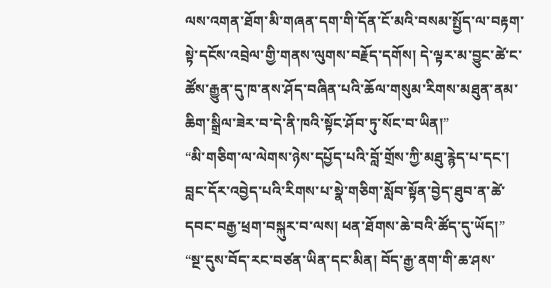ལས་འགན་ཐོག་མི་གཞན་དག་གི་དོན་ངོ་མའི་བསམ་སྤྱོད་ལ་བརྟག་སྟེ་དངོས་འབྲེལ་གྱི་གནས་ལུགས་བརྗོད་དགོས། དེ་ལྟར་མ་བྱུང་ཚེ་ང་ཚོས་རྒྱུན་དུ་ཁ་ནས་ཤོད་བཞིན་པའི་ཆོལ་གསུམ་རིགས་མཐུན་ནམ་ཆིག་སྒྲིལ་ཟེར་བ་དེ་ནི་ཁའི་སྟོང་ཤོབ་ཏུ་སོང་བ་ཡིན།”
“མི་གཅིག་ལ་ལེགས་ཉེས་དཔྱོད་པའི་བློ་གྲོས་ཀྱི་མཐུ་རྙེད་པ་དང་། བླང་དོར་འབྱེད་པའི་རིགས་པ་སྣེ་གཅིག་སློབ་སྟོན་བྱེད་ཐུབ་ན་ཚེ་དབང་བརྒྱ་ཕྲག་བསྐུར་བ་ལས། ཕན་ཐོགས་ཆེ་བའི་ཚོད་དུ་ཡོད།”
“སྔ་དུས་བོད་རང་བཙན་ཡིན་དང་མིན། བོད་རྒྱ་ནག་གི་ཆ་ཤས་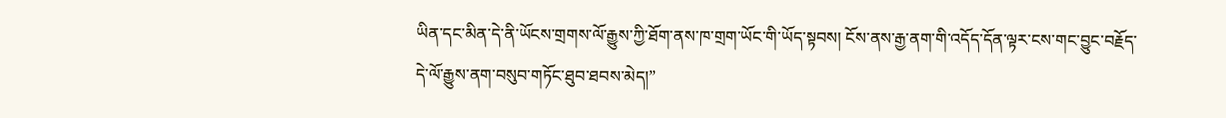ཡིན་དང་མིན་དེ་ནི་ཡོངས་གྲགས་ལོ་རྒྱུས་ཀྱི་ཐོག་ནས་ཁ་གྲག་ཡོང་གི་ཡོད་སྟབས། ངོས་ནས་རྒྱ་ནག་གི་འདོད་དོན་ལྟར་ངས་གང་བྱུང་བརྗོད་དེ་ལོ་རྒྱུས་ནག་བསུབ་གཏོང་ཐུབ་ཐབས་མེད།”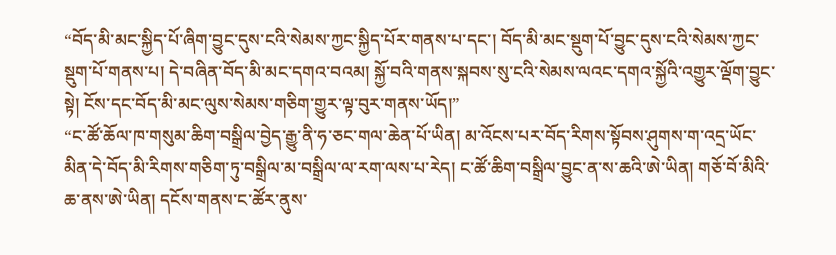“བོད་མི་མང་སྐྱིད་པོ་ཞིག་བྱུང་དུས་ངའི་སེམས་ཀྱང་སྐྱིད་པོར་གནས་པ་དང་། བོད་མི་མང་སྡུག་པོ་བྱུང་དུས་ངའི་སེམས་ཀྱང་སྡུག་པོ་གནས་པ། དེ་བཞིན་བོད་མི་མང་དགའ་བའམ། སྐྱོ་བའི་གནས་སྐབས་སུ་ངའི་སེམས་ལའང་དགའ་སྐྱོའི་འགྱུར་ལྡོག་བྱུང་སྟེ། ངོས་དང་བོད་མི་མང་ལུས་སེམས་གཅིག་གྱུར་ལྟ་བུར་གནས་ཡོད།”
“ང་ཚོ་ཆོལ་ཁ་གསུམ་ཆིག་བསྒྲིལ་བྱེད་རྒྱུ་ནི་ཧ་ཅང་གལ་ཆེན་པོ་ཡིན། མ་འོངས་པར་བོད་རིགས་སྟོབས་ཤུགས་ག་འདྲ་ཡོང་མིན་དེ་བོད་མི་རིགས་གཅིག་ཏུ་བསྒྲིལ་མ་བསྒྲིལ་ལ་རག་ལས་པ་རེད། ང་ཚོ་ཆིག་བསྒྲིལ་བྱུང་ན་ས་ཆའི་ཨེ་ཡིན། གཅོ་བོ་མིའི་ཆ་ནས་ཨེ་ཡིན། དངོས་གནས་ང་ཚོར་ནུས་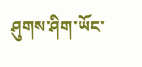ཤུགས་ཤིག་ཡོང་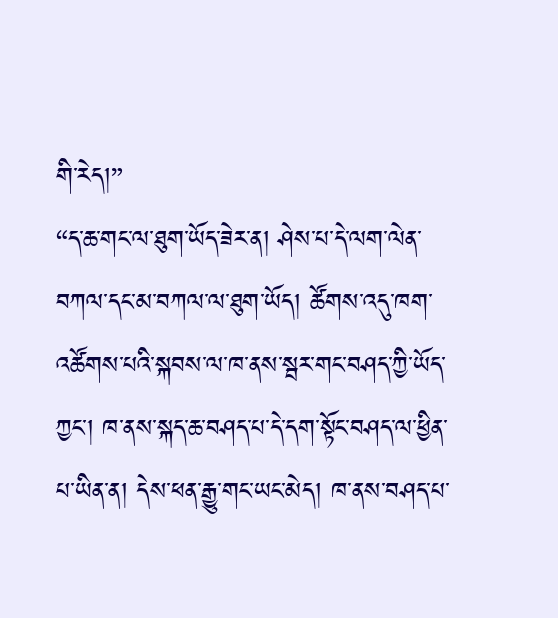གི་རེད།”
“ད་ཆ་གང་ལ་ཐུག་ཡོད་ཟེར་ན། ཤེས་པ་དེ་ལག་ལེན་བཀལ་དང་མ་བཀལ་ལ་ཐུག་ཡོད། ཚོགས་འདུ་ཁག་འཚོགས་པའི་སྐབས་ལ་ཁ་ནས་སྦར་གང་བཤད་ཀྱི་ཡོད་ཀྱང་། ཁ་ནས་སྐད་ཆ་བཤད་པ་དེ་དག་སྟོང་བཤད་ལ་ཕྱིན་པ་ཡིན་ན། དེས་ཕན་རྒྱུ་གང་ཡང་མེད། ཁ་ནས་བཤད་པ་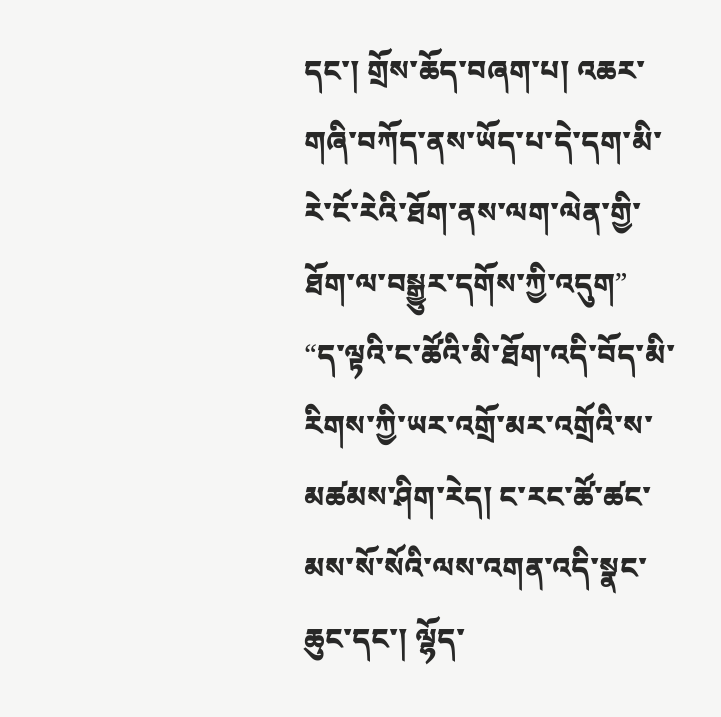དང་། གྲོས་ཆོད་བཞག་པ། འཆར་གཞི་བཀོད་ནས་ཡོད་པ་དེ་དག་མི་རེ་ངོ་རེའི་ཐོག་ནས་ལག་ལེན་གྱི་ཐོག་ལ་བསྒྱུར་དགོས་ཀྱི་འདུག”
“ད་ལྟའི་ང་ཚོའི་མི་ཐོག་འདི་བོད་མི་རིགས་ཀྱི་ཡར་འགྲོ་མར་འགྲོའི་ས་མཚམས་ཤིག་རེད། ང་རང་ཚོ་ཚང་མས་སོ་སོའི་ལས་འགན་འདི་སྣང་ཆུང་དང་། ལྷོད་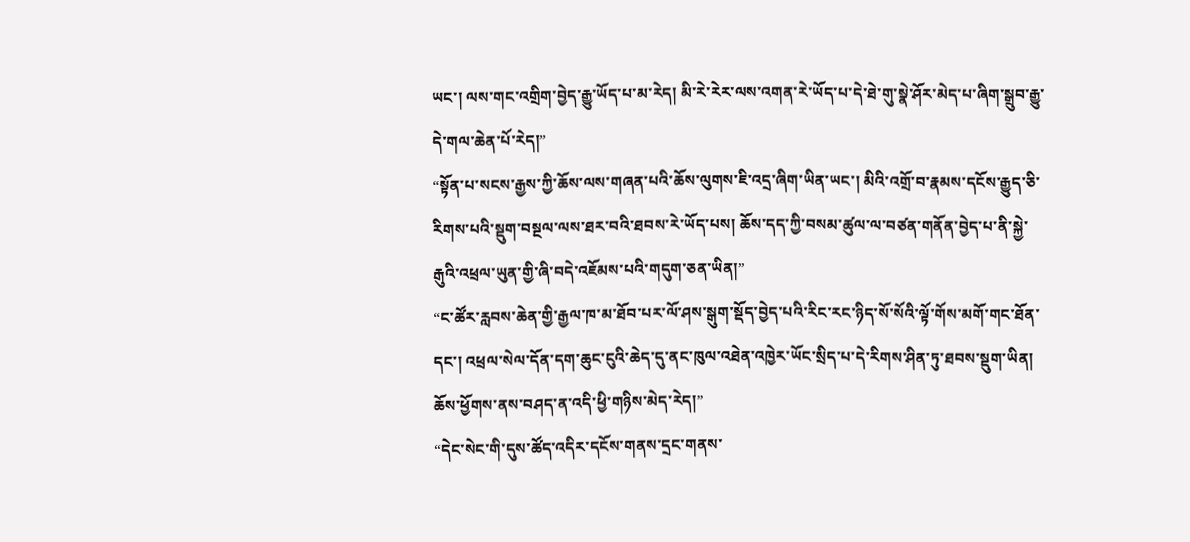ཡང་། ལས་གང་འགྲིག་བྱེད་རྒྱུ་ཡོད་པ་མ་རེད། མི་རེ་རེར་ལས་འགན་རེ་ཡོད་པ་དེ་ཐེ་གུ་སྣེ་ཤོར་མེད་པ་ཞིག་སྒྲུབ་རྒྱུ་དེ་གལ་ཆེན་པོ་རེད།”
“སྟོན་པ་སངས་རྒྱས་ཀྱི་ཆོས་ལས་གཞན་པའི་ཆོས་ལུགས་ཇི་འདྲ་ཞིག་ཡིན་ཡང་། མིའི་འགྲོ་བ་རྣམས་དངོས་རྒྱུད་ཅི་རིགས་པའི་སྡུག་བསྔལ་ལས་ཐར་བའི་ཐབས་རེ་ཡོད་པས། ཆོས་དད་ཀྱི་བསམ་ཚུལ་ལ་བཙན་གནོན་བྱེད་པ་ནི་སྐྱེ་རྒུའི་འཕྲལ་ཡུན་གྱི་ཞི་བདེ་འཇོམས་པའི་གདུག་ཅན་ཡིན།”
“ང་ཚོར་རླབས་ཆེན་གྱི་རྒྱལ་ཁ་མ་ཐོབ་པར་ལོ་ཤས་སྒུག་སྡོད་བྱེད་པའི་རིང་རང་ཉིད་སོ་སོའི་ལྟོ་གོས་མགོ་གང་ཐོན་དང་། འཕྲལ་སེལ་དོན་དག་ཆུང་ངུའི་ཆེད་དུ་ནང་ཁུལ་འཐེན་འཁྱེར་ཡོང་སྲིད་པ་དེ་རིགས་ཤིན་ཏུ་ཐབས་སྡུག་ཡིན། ཆོས་ཕྱོགས་ནས་བཤད་ན་འདི་ཕྱི་གཉིས་མེད་རེད།”
“དེང་སེང་གི་དུས་ཚོད་འདིར་དངོས་གནས་དྲང་གནས་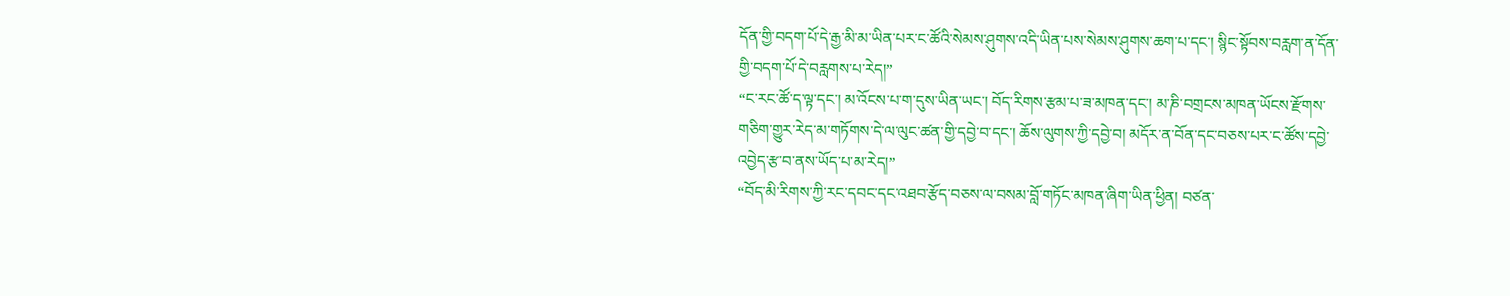དོན་གྱི་བདག་པོ་དེ་རྒྱ་མི་མ་ཡིན་པར་ང་ཚོའི་སེམས་ཤུགས་འདི་ཡིན་པས་སེམས་ཤུགས་ཆག་པ་དང་། སྙིང་སྟོབས་བརླག་ན་དོན་གྱི་བདག་པོ་དེ་བརླགས་པ་རེད།”
“ང་རང་ཚོ་ད་ལྟ་དང་། མ་འོངས་པ་ག་དུས་ཡིན་ཡང་། བོད་རིགས་རྩམ་པ་ཟ་མཁན་དང་། མ་ཎི་བགྲངས་མཁན་ཡོངས་རྫོགས་གཅིག་གྱུར་རེད་མ་གཏོགས་དེ་ལ་ལུང་ཚན་གྱི་དབྱེ་བ་དང་། ཆོས་ལུགས་ཀྱི་དབྱེ་བ། མདོར་ན་བོན་དང་བཅས་པར་ང་ཚོས་དབྱེ་འབྱེད་རྩ་བ་ནས་ཡོད་པ་མ་རེད།”
“བོད་མི་རིགས་ཀྱི་རང་དབང་དང་འཐབ་རྩོད་བཅས་ལ་བསམ་བློ་གཏོང་མཁན་ཞིག་ཡིན་ཕྱིན། བཙན་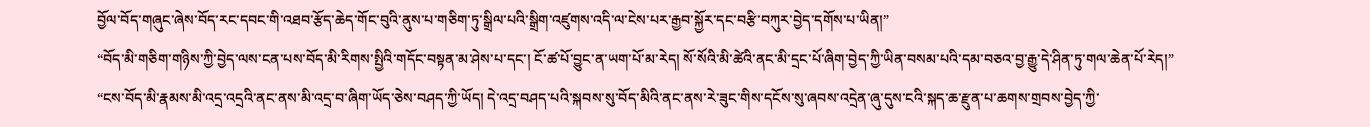བྱོལ་བོད་གཞུང་ཞེས་བོད་རང་དབང་གི་འཐབ་རྩོད་ཆེད་གོང་བུའི་ནུས་པ་གཅིག་ཏུ་སྒྲིལ་པའི་སྒྲིག་འཛུགས་འདི་ལ་ངེས་པར་རྒྱབ་སྐྱོར་དང་བརྩི་བཀུར་བྱེད་དགོས་པ་ཡིན།”
“བོད་མི་གཅིག་གཉིས་ཀྱི་བྱེད་ལས་ངན་པས་བོད་མི་རིགས་སྤྱིའི་གདོང་བསྟན་མ་ཤེས་པ་དང་། ངོ་ཚ་པོ་བྱུང་ན་ཡག་པོ་མ་རེད། སོ་སོའི་མི་ཚེའི་ནང་མི་དྲང་པོ་ཞིག་བྱེད་ཀྱི་ཡིན་བསམ་པའི་དམ་བཅའ་བྱ་རྒྱུ་དེ་ཤིན་ཏུ་གལ་ཆེན་པོ་རེད།”
“ངས་བོད་མི་རྣམས་མི་འདྲ་འདྲའི་ནང་ནས་མི་འདྲ་བ་ཞིག་ཡོད་ཅེས་བཤད་ཀྱི་ཡོད། དེ་འདྲ་བཤད་པའི་སྐབས་སུ་བོད་མིའི་ནང་ནས་རེ་ཟུང་གིས་དངོས་སུ་ཞབས་འདྲེན་ཞུ་དུས་ངའི་སྐད་ཆ་རྫུན་པ་ཆགས་གྲབས་བྱེད་ཀྱི་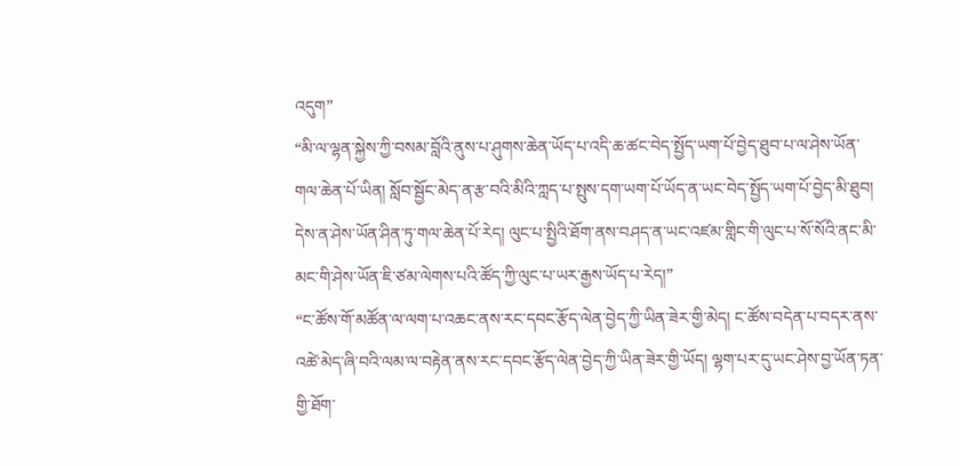འདུག”
“མི་ལ་ལྷན་སྐྱེས་ཀྱི་བསམ་བློའི་ནུས་པ་ཤུགས་ཆེན་ཡོད་པ་འདི་ཆ་ཚང་བེད་སྤྱོད་ཡག་པོ་བྱེད་ཐུབ་པ་ལ་ཤེས་ཡོན་གལ་ཆེན་པོ་ཡིན། སློབ་སྦྱོང་མེད་ན་རྩ་བའི་མིའི་ཀླད་པ་སྤུས་དག་ཡག་པོ་ཡོད་ན་ཡང་བེད་སྤྱོད་ཡག་པོ་བྱེད་མི་ཐུབ། དེས་ན་ཤེས་ཡོན་ཤིན་ཏུ་གལ་ཆེན་པོ་རེད། ལུང་པ་སྤྱིའི་ཐོག་ནས་བཤད་ན་ཡང་འཛམ་གླིང་གི་ལུང་པ་སོ་སོའི་ནང་མི་མང་གི་ཤེས་ཡོན་ཇི་ཙམ་ལེགས་པའི་ཚོད་ཀྱི་ལུང་པ་ཡར་རྒྱས་ཡོད་པ་རེད།”
“ང་ཚོས་གོ་མཚོན་ལ་ལག་པ་འཆང་ནས་རང་དབང་རྩོད་ལེན་བྱེད་ཀྱི་ཡིན་ཟེར་གྱི་མེད། ང་ཚོས་བདེན་པ་བདར་ནས་འཚེ་མེད་ཞི་བའི་ལམ་ལ་བརྟེན་ནས་རང་དབང་རྩོད་ལེན་བྱེད་ཀྱི་ཡིན་ཟེར་གྱི་ཡོད། ལྷག་པར་དུ་ཡང་ཤེས་བྱ་ཡོན་ཏན་གྱི་ཐོག་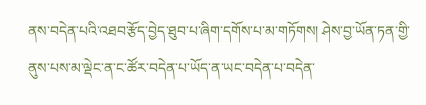ནས་བདེན་པའི་འཐབ་རྩོད་བྱེད་ཐུབ་པ་ཞིག་དགོས་པ་མ་གཏོགས། ཤེས་བྱ་ཡོན་ཏན་གྱི་ནུས་པས་མ་ལྡེང་ན་ང་ཚོར་བདེན་པ་ཡོད་ན་ཡང་བདེན་པ་བདེན་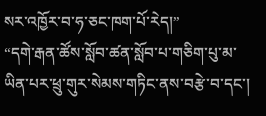སར་འཁྱོར་བ་ཧ་ཅང་ཁག་པོ་རེད།”
“དགེ་རྒན་ཚོས་སློབ་ཚན་སློབ་པ་གཅིག་པུ་མ་ཡིན་པར་ཕྲུ་གུར་སེམས་གཏིང་ནས་བརྩེ་བ་དང་།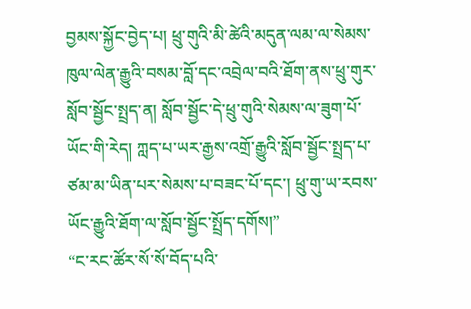བྱམས་སྐྱོང་བྱེད་པ། ཕྲུ་གུའི་མི་ཚེའི་མདུན་ལམ་ལ་སེམས་ཁུལ་ལེན་རྒྱུའི་བསམ་བློ་དང་འབྲེལ་བའི་ཐོག་ནས་ཕྲུ་གུར་སློབ་སྦྱོང་སྤྲད་ན། སློབ་སྦྱོང་དེ་ཕྲུ་གུའི་སེམས་ལ་ཟུག་པོ་ཡོང་གི་རེད། ཀླད་པ་ཡར་རྒྱས་འགྲོ་རྒྱུའི་སློབ་སྦྱོང་སྤྲད་པ་ཙམ་མ་ཡིན་པར་སེམས་པ་བཟང་པོ་དང་། ཕྲུ་གུ་ཡ་རབས་ཡོང་རྒྱུའི་ཐོག་ལ་སློབ་སྦྱོང་སྤྲོད་དགོས།”
“ང་རང་ཚོར་སོ་སོ་བོད་པའི་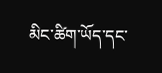མིང་ཚིག་ཡོད་དང་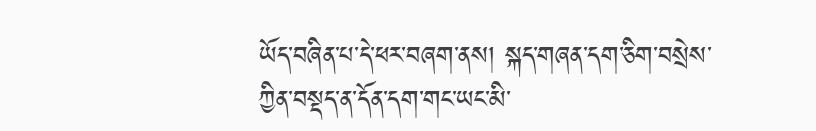ཡོད་བཞིན་པ་དེ་ཕར་བཞག་ནས། སྐད་གཞན་དག་ཅིག་བསྲེས་ཀྱིན་བསྡད་ན་དོན་དག་གང་ཡང་མི་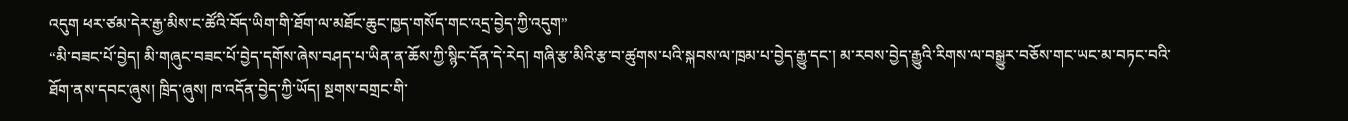འདུག ཕར་ཙམ་དེར་རྒྱ་མིས་ང་ཚོའི་བོད་ཡིག་གི་ཐོག་ལ་མཐོང་ཆུང་ཁྱད་གསོད་གང་འདྲ་བྱེད་ཀྱི་འདུག”
“མི་བཟང་པོ་བྱེད། མི་གཞུང་བཟང་པོ་བྱེད་དགོས་ཞེས་བཤད་པ་ཡིན་ན་ཆོས་ཀྱི་སྙིང་དོན་དེ་རེད། གཞི་རྩ་མིའི་རྩ་བ་ཚུགས་པའི་སྐབས་ལ་ཁྲམ་པ་བྱེད་རྒྱུ་དང་། མ་རབས་བྱེད་རྒྱུའི་རིགས་ལ་བསྒྱུར་བཅོས་གང་ཡང་མ་བཏང་བའི་ཐོག་ནས་དབང་ཞུས། ཁྲིད་ཞུས། ཁ་འདོན་བྱེད་ཀྱི་ཡོད། སྔགས་བགྲང་གི་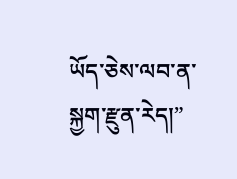ཡོད་ཅེས་ལབ་ན་སྐྱག་རྫུན་རེད།”